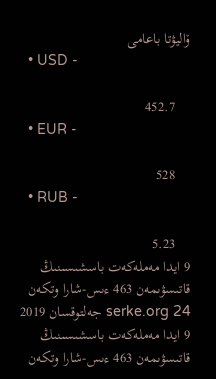ۆاليۋتا باعامى
  • USD -

    452.7
  • EUR -

    528
  • RUB -

    5.23
9 ايدا مەملەكەت باسشىسىنىڭ قاتىسۋىمەن 463 ءىس-شارا وتكەن
serke.org 24 جەلتوقسان 2019
9 ايدا مەملەكەت باسشىسىنىڭ قاتىسۋىمەن 463 ءىس-شارا وتكەن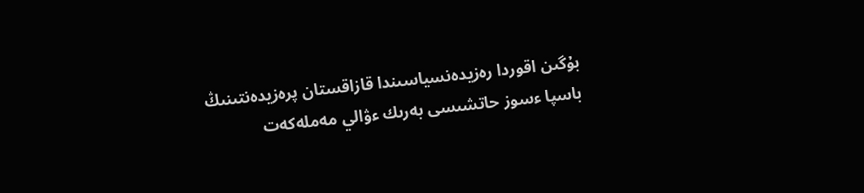بۇگىن اقوردا رەزيدەنسياسىندا قازاقستان پرەزيدەنتىنىڭ باسپا ءسوز حاتشىسى بەرىك ءۋالي مەملەكەت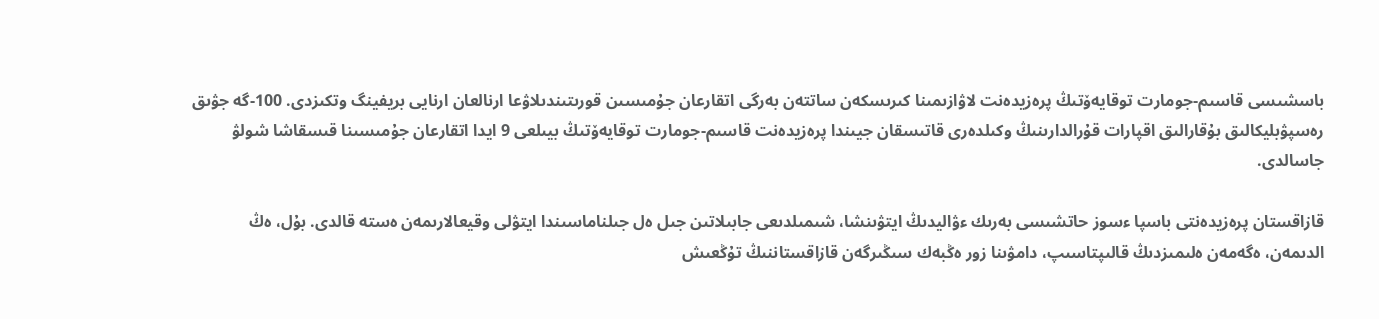باسشىسى قاسىم-جومارت توقايەۆتىڭ پرەزيدەنت لاۋازىمىنا كىرىسكەن ساتتەن بەرگى اتقارعان جۇمىسىن قورىتىندىلاۋعا ارنالعان ارنايى بريفينگ وتكىزدى. 100-گە جۋىق رەسپۋبليكالىق بۇقارالىق اقپارات قۇرالدارىنىڭ وكىلدەرى قاتىسقان جيىندا پرەزيدەنت قاسىم-جومارت توقايەۆتىڭ بيىلعى 9 ايدا اتقارعان جۇمىسىنا قىسقاشا شولۋ جاسالدى.

قازاقستان پرەزيدەنتى باسپا ءسوز حاتشىسى بەرىك ءۋاليدىڭ ايتۋىنشا، شىمىلدىعى جابىلاتىن جىل ەل جىلناماسىندا ايتۋلى وقيعالارىمەن ەستە قالدى. بۇل، ەڭ الدىمەن، ەگەمەن ەلىمىزدىڭ قالىپتاسىپ، دامۋىنا زور ەڭبەك سىڭىرگەن قازاقستاننىڭ تۇڭعىش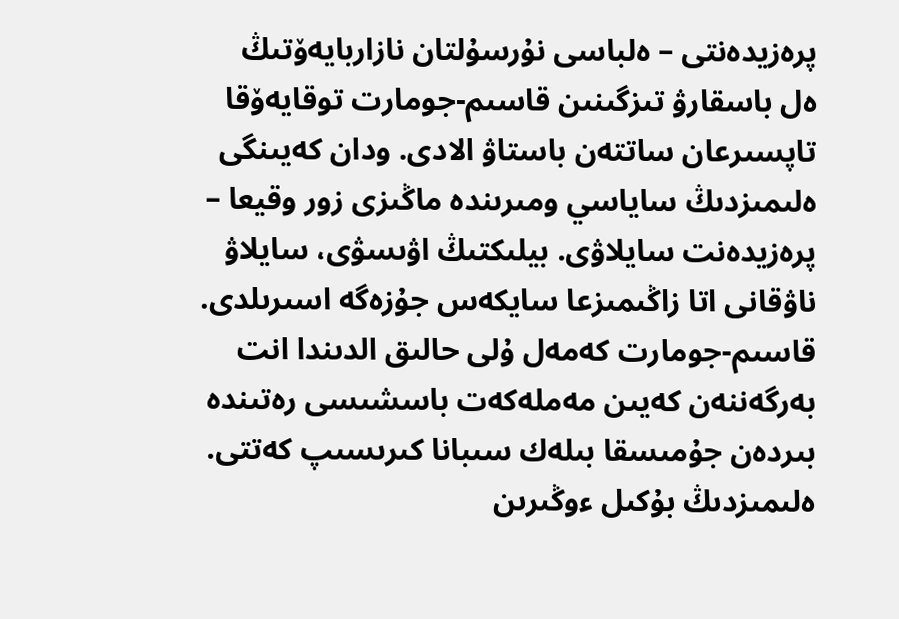پرەزيدەنتى – ەلباسى نۇرسۇلتان نازاربايەۆتىڭ ەل باسقارۋ تىزگىنىن قاسىم-جومارت توقايەۆقا تاپسىرعان ساتتەن باستاۋ الادى. ودان كەيىنگى ەلىمىزدىڭ ساياسي ومىرىندە ماڭىزى زور وقيعا – پرەزيدەنت سايلاۋى. بيلىكتىڭ اۋىسۋى، سايلاۋ ناۋقانى اتا زاڭىمىزعا سايكەس جۇزەگە اسىرىلدى. قاسىم-جومارت كەمەل ۇلى حالىق الدىندا انت بەرگەننەن كەيىن مەملەكەت باسشىسى رەتىندە بىردەن جۇمىسقا بىلەك سىبانا كىرىسىپ كەتتى. ەلىمىزدىڭ بۇكىل ءوڭىرىن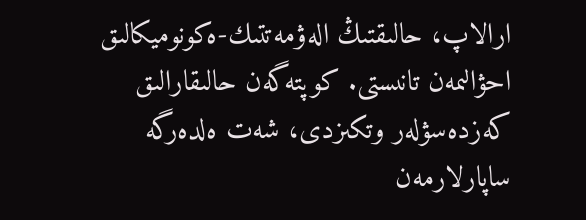ارالاپ، حالىقتىڭ الەۋمەتتىك-ەكونوميكالىق احۋالىمەن تانىستى. كوپتەگەن حالىقارالىق كەزدەسۋلەر وتكىزدى، شەت ەلدەرگە ساپارلارمەن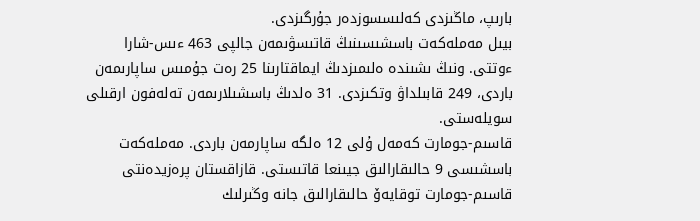بارىپ، ماڭىزدى كەلىسسوزدەر جۇرگىزدى.
بيىل مەملەكەت باسشىسىنىڭ قاتىسۋىمەن جالپى 463 ءىس-شارا ءوتتى. ونىڭ ىشىندە ەلىمىزدىڭ ايماقتارىنا 25 رەت جۇمىس ساپارىمەن باردى، 249 قابىلداۋ وتكىزدى. 31 ەلدىڭ باسشىلارىمەن تەلەفون ارقىلى سويلەستى.
قاسىم-جومارت كەمەل ۇلى 12 ەلگە ساپارمەن باردى. مەملەكەت باسشىسى 9 حالىقارالىق جيىنعا قاتىستى. قازاقستان پرەزيدەنتى قاسىم-جومارت توقايەۆ حالىقارالىق جانە وڭىرلىك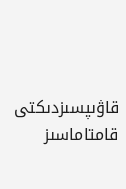قاۋىپسىزدىكتى قامتاماسىز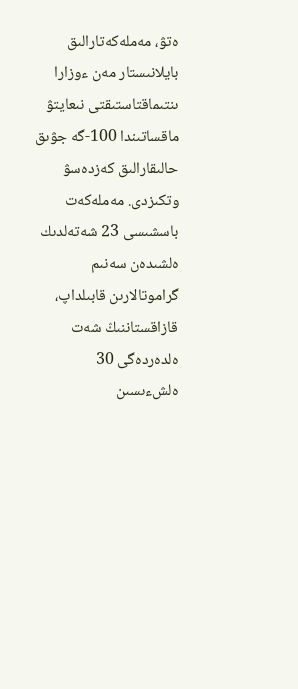ەتۋ، مەملەكەتارالىق بايلانىستار مەن ءوزارا ىنتىماقتاستىقتى نىعايتۋ ماقساتىندا 100-گە جۋىق حالىقارالىق كەزدەسۋ وتكىزدى. مەملەكەت باسشىسى 23 شەتەلدىك ەلشىدەن سەنىم گراموتالارىن قابىلداپ، قازاقستاننىڭ شەت ەلدەردەگى 30 ەلشءىسىن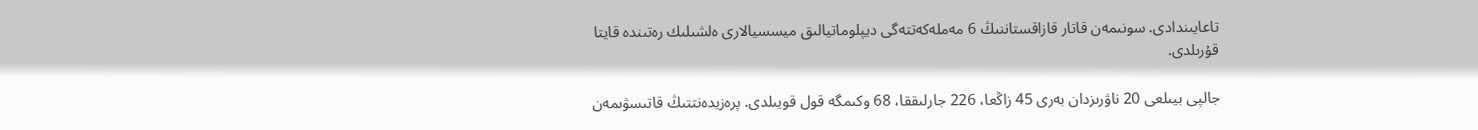تاعايىندادى. سونىمەن قاتار قازاقستاننىڭ 6 مەملەكەتتەگى ديپلوماتيالىق ميسسيالارى ەلشىلىك رەتىندە قايتا قۇرىلدى.

جالپى بيىلعى 20 ناۋرىزدان بەرى 45 زاڭعا، 226 جارلىققا، 68 وكىمگە قول قويىلدى. پرەزيدەنتتىڭ قاتىسۋىمەن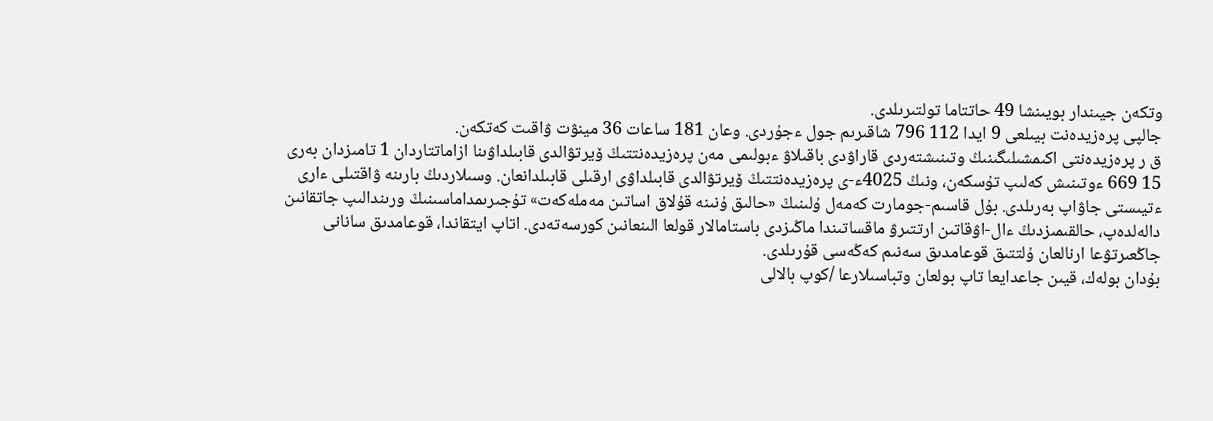وتكەن جيىندار بويىنشا 49 حاتتاما تولتىرىلدى.
جالپى پرەزيدەنت بيىلعى 9 ايدا 112 796 شاقىرىم جول ءجۇردى. وعان 181 ساعات 36 مينۋت ۋاقىت كەتكەن.
ق ر پرەزيدەنتى اكىمشىلىگىنىڭ وتىنىشتەردى قاراۋدى باقىلاۋ ءبولىمى مەن پرەزيدەنتتىڭ ۆيرتۋالدى قابىلداۋىنا ازاماتتاردان 1 تامىزدان بەرى 15 669 ءوتىنىش كەلىپ تۇسكەن، ونىڭ 4025ء-ى پرەزيدەنتتىڭ ۆيرتۋالدى قابىلداۋى ارقىلى قابىلدانعان. وسىلاردىڭ بارىنە ۋاقتىلى ءارى ءتيىستى جاۋاپ بەرىلدى. بۇل قاسىم-جومارت كەمەل ۇلىنىڭ «حالىق ۇنىنە قۇلاق اساتىن مەملەكەت» تۇجىرىمداماسىنىڭ ورىندالىپ جاتقانىن دالەلدەپ، حالقىمىزدىڭ ءال-اۋقاتىن ارتتىرۋ ماقساتىندا ماڭىزدى باستامالار قولعا الىنعانىن كورسەتەدى. اتاپ ايتقاندا، قوعامدىق سانانى جاڭعىرتۋعا ارنالعان ۇلتتىق قوعامدىق سەنىم كەڭەسى قۇرىلدى.
بۇدان بولەك، قيىن جاعدايعا تاپ بولعان وتباسىلارعا /كوپ بالالى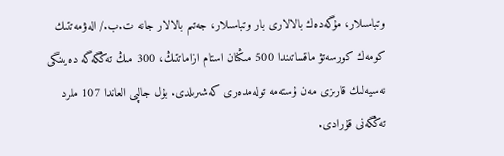وتباسىلار، مۇگەدەك بالالارى بار وتباسىلار، جەتىم بالالار جانە ت.ب./ الەۋمەتتىك كومەك كورسەتۋ ماقساتىندا 500 مىڭنان استام ازاماتتىڭ، 300 مىڭ تەڭگەگە دەيىنگى نەسيەلىك قارىزى مەن ۇستەمە تولەمدەرى كەشىرىلدى. بۇل جالپى العاندا 107 ملرد تەڭگەنى قۇرادى.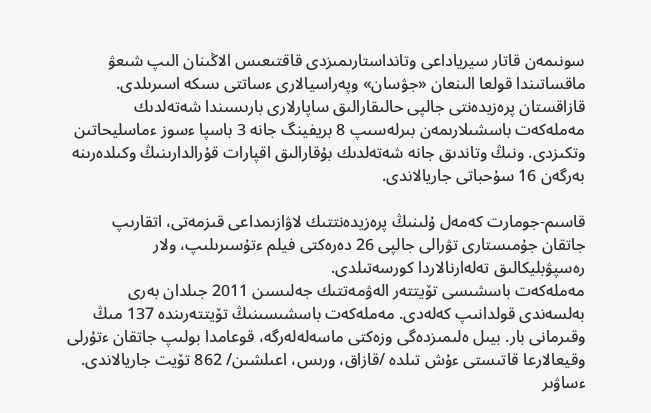سونىمەن قاتار سيرياداعى وتانداستارىمىزدى قاقتىعىس الاڭىنان الىپ شىعۋ ماقساتىندا قولعا الىنعان «جۋسان» وپەراسيالارى ءساتتى ىسكە اسىرىلدى.
قازاقستان پرەزيدەنتى جالپى حالىقارالىق ساپارلارى بارىسىندا شەتەلدىك مەملەكەت باسشىلارىمەن بىرلەسىپ 8 بريفينگ جانە 3 باسپا ءسوز ءماسليحاتىن وتكىزدى. ونىڭ وتاندىق جانە شەتەلدىك بۇقارالىق اقپارات قۇرالدارىنىڭ وكىلدەرىنە بەرگەن 16 سۇحباتى جاريالاندى.

قاسىم-جومارت كەمەل ۇلىنىڭ پرەزيدەنتتىك لاۋازىمداعى قىزمەتى، اتقارىپ جاتقان جۇمىستارى تۋرالى جالپى 26 دەرەكتى فيلم ءتۇسىرىلىپ، ولار رەسپۋبليكالىق تەلەارنالاردا كورسەتىلدى.
مەملەكەت باسشىسى تۆيتتەر الەۋمەتتىك جەلىسىن 2011 جىلدان بەرى بەلسەندى قولدانىپ كەلەدى. مەملەكەت باسشىسىنىڭ تۆيتتەرىندە 137 مىڭ وقىرمانى بار. بيىل ەلىمىزدەگى وزەكتى ماسەلەلەرگە، قوعامدا بولىپ جاتقان ءتۇرلى وقيعالارعا قاتىستى ءۇش تىلدە /قازاق، ورىس، اعىلشىن/ 862 تۆيت جاريالاندى.
ءساۋىر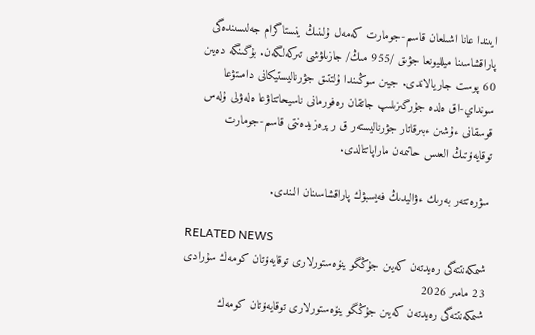ايىندا عانا اشىلعان قاسىم-جومارت كەمەل ۇلىنىڭ ينستاگرام جەلىسىندەگى پاراقشاسىنا ميلليونعا جۋىق /955 مىڭ/ جازىلۋشى تىركەلگەن. بۇگىنگە دەيىن 60 پوست جاريالاندى. جيىن سوڭىندا ۇلتتىق جۋرناليستيكانى دامىتۋعا سونداي-اق ەلدە جۇرگىزىلىپ جاتقان رەفورمانى ناسيحاتتاۋعا ەلەۋلى ۇلەس قوسقانى ءۇشىن ءبىرقاتار جۋرناليستەر ق ر پرەزيدەنتى قاسىم-جومارت توقايەۆتىڭ العىس حاتىمەن ماراپاتتالدى.

سۋرەتتەر بەرىك ءۋاليدىڭ فەيسبۋك پاراقشاسىنان الىندى.

RELATED NEWS
شىمكەنتتەگى رەيدتەن كەيىن جۇڭگو ينۆەستورلارى توقايەۆتان كومەك سۇرادى
23 مامىر 2026
شىمكەنتتەگى رەيدتەن كەيىن جۇڭگو ينۆەستورلارى توقايەۆتان كومەك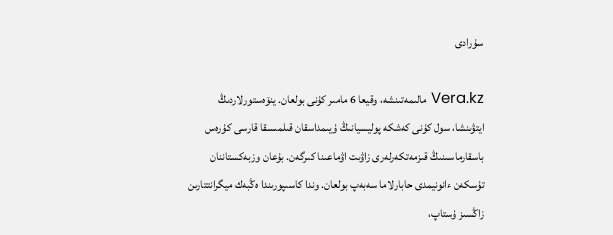سۇرادى

Vera.kz مالىمەتىنشە، وقيعا 6 مامىر كۇنى بولعان. ينۆەستورلاردىڭ ايتۋىنشا، سول كۇنى كەشكە پوليسيانىڭ ۇيىمداسقان قىلمىسقا قارسى كۇرەس باسقارماسىنىڭ قىزمەتكەرلەرى زاۋىت اۋماعىنا كىرگەن. بۇعان وزبەكستاننان تۇسكەن ءانونيمدى حابارلاما سەبەپ بولعان. وندا كاسىپورىندا ەڭبەك ميگرانتتارىن زاڭسىز ۇستاپ،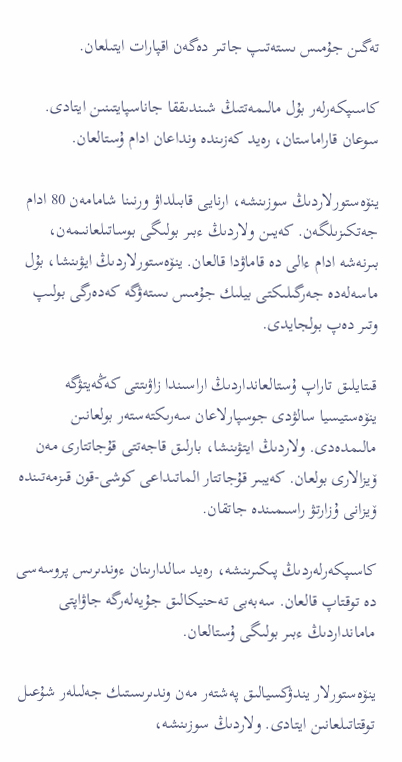تەگىن جۇمىس ىستەتىپ جاتىر دەگەن اقپارات ايتىلعان.

كاسىپكەرلەر بۇل مالىمەتتىڭ شىندىققا جاناسپايتىنىن ايتادى. سوعان قاراماستان، رەيد كەزىندە ونداعان ادام ۇستالعان.

ينۆەستورلاردىڭ سوزىنشە، ارنايى قابىلداۋ ورنىنا شامامەن 80 ادام جەتكىزىلگەن. كەيىن ولاردىڭ ءبىر بولىگى بوساتىلعانىمەن، بىرنەشە ادام ءالى دە قاماۋدا قالعان. ينۆەستورلاردىڭ ايۋىنشا، بۇل ماسەلەدە جەرگىلىكتى بيلىك جۇمىس ىستەۋگە كەدەرگى بولىپ وتىر دەپ بولجايدى.

قىتايلىق تاراپ ۇستالعانداردىڭ اراسىندا زاۋىتتى كەڭەيتۋگە ينۆەستيسيا سالۋدى جوسپارلاعان سەرىكتەستەر بولعانىن مالىمدەدى. ولاردىڭ ايتۋىنشا، بارلىق قاجەتتى قۇجاتتارى مەن ۆيزالارى بولعان. كەيبىر قۇجاتتار الماتىداعى كوشى-قون قىزمەتىندە ۆيزانى ۇزارتۋ راسىمىندە جاتقان.

كاسىپكەرلەردىڭ پىكىرىنشە، رەيد سالدارىنان ءوندىرىس پروسەسى دە توقتاپ قالعان. سەبەبى تەحنيكالىق جۇيەلەرگە جاۋاپتى مامانداردىڭ ءبىر بولىگى ۇستالعان.

ينۆەستورلار يندۋكسيالىق پەشتەر مەن وندىرىستىك جەلىلەر شۇعىل توقتاتىلعانىن ايتادى. ولاردىڭ سوزىنشە،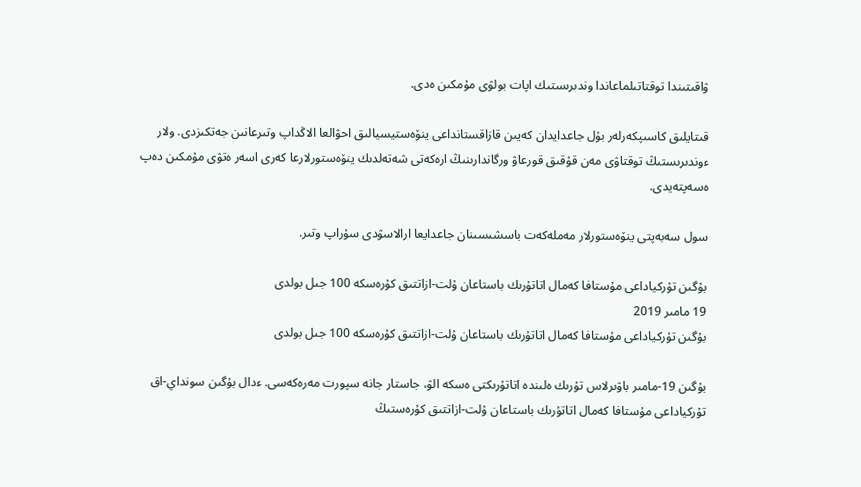ۋاقىتىندا توقتاتىلماعاندا وندىرىستىك اپات بولۋى مۇمكىن ەدى.

قىتايلىق كاسىپكەرلەر بۇل جاعدايدان كەيىن قازاقستانداعى ينۆەستيسيالىق احۋالعا الاڭداپ وتىرعانىن جەتكىزدى. ولار ءوندىرىستىڭ توقتاۋى مەن قۇقىق قورعاۋ ورگاندارىنىڭ ارەكەتى شەتەلدىك ينۆەستورلارعا كەرى اسەر ەتۋى مۇمكىن دەپ ەسەپتەيدى.

سول سەبەپتى ينۆەستورلار مەملەكەت باسشىسىنان جاعدايعا ارالاسۋدى سۇراپ وتىر.

بۇگىن تۇركياداعى مۇستافا كەمال اتاتۇرىك باستاعان ۇلت-ازاتتىق كۇرەسكە 100 جىل بولدى
19 مامىر 2019
بۇگىن تۇركياداعى مۇستافا كەمال اتاتۇرىك باستاعان ۇلت-ازاتتىق كۇرەسكە 100 جىل بولدى

بۇگىن 19-مامىر باۋىرلاس تۇرىك ەلىندە اتاتۇرىكتى ەسكە الۋ، جاستار جانە سپورت مەرەكەسى. ءدال بۇگىن سونداي-اق تۇركياداعى مۇستافا كەمال اتاتۇرىك باستاعان ۇلت-ازاتتىق كۇرەستىڭ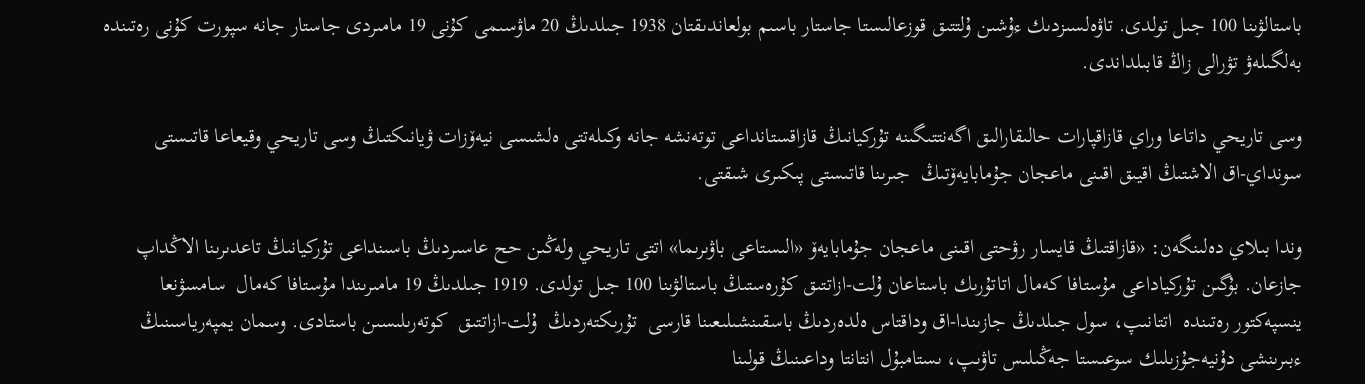باستالۋىنا 100 جىل تولدى. تاۋەلسىزدىك ءۇشىن ۇلتتىق قوزعالىستا جاستار باسىم بولعاندىقتان 1938 جىلدىڭ 20 ماۋسىمى كۇنى 19 مامىردى جاستار جانە سپورت كۇنى رەتىندە بەلگىلەۋ تۋرالى زاڭ قابىلداندى.

وسى تاريحي داتاعا وراي قازاقپارات حالىقارالىق اگەنتتىگىنە تۇركيانىڭ قازاقستانداعى توتەنشە جانە وكىلەتتى ەلشىسى نيەۆزات ۋيانىكتىڭ وسى تاريحي وقيعاعا قاتىستى سونداي-اق الاشتىڭ اقيىق اقىنى ماعجان جۇمابايەۆتىڭ  جىرىنا قاتىستى پىكىرى شىقتى.

وندا بىلاي دەلىنگەن: «قازاقتىڭ قايسار رۋحتى اقىنى ماعجان جۇمابايەۆ «الىستاعى باۋىرىما» اتتى تاريحي ولەڭىن حح عاسىردىڭ باسىنداعى تۇركيانىڭ تاعدىرىنا الاڭداپ جازعان. بۇگىن تۇركياداعى مۇستافا كەمال اتاتۇرىك باستاعان ۇلت-ازاتتىق كۇرەستىڭ باستالۋىنا 100 جىل تولدى. 1919 جىلدىڭ 19 مامىرىندا مۇستافا كەمال  سامسۋنعا ينسپەكتور رەتىندە  اتتانىپ، سول جىلدىڭ جازىندا-اق وداقتاس ەلدەردىڭ باسقىنشىلىعىنا قارسى  تۇرىكتەردىڭ  ۇلت-ازاتتىق  كوتەرىلىسىن باستادى. وسمان يمپەرياسىنىڭ ءبىرىنشى دۇنيەجۇزىلىك سوعىستا جەڭىلىس تاۋىپ، ىستامبۇل انتانتا وداعىنىڭ قولىنا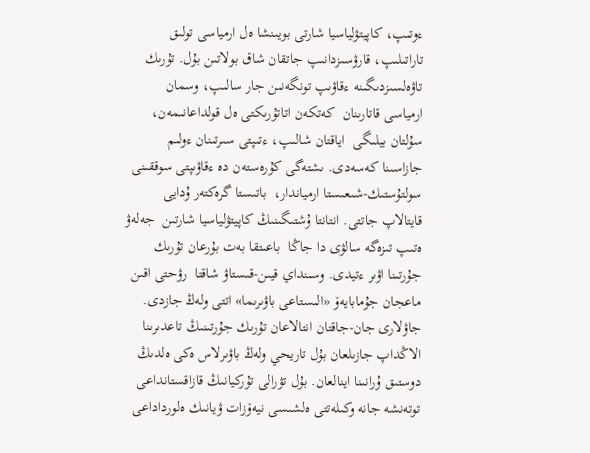ءوتىپ، كاپيتۋلياسيا شارتى بويىنشا ەل ارمياسى تولىق تاراتىلىپ، قارۋسىزدانىپ جاتقان شاق بولاتىن بۇل. تۇرىك تاۋەلسىزدىگىنە ءقاۋىپ تونگەنىن جار سالىپ، وسمان ارمياسى قاتارىنان  كەتكەن اتاتۇرىكتى ەل قولداعانىمەن، سۇلتان بيلىگى  اياقتان شالىپ، ءتىپتى سىرتىنان ءولىم جازاسىنا كەسەدى. ىشتەگى كۇرەستەن دە ءقاۋىپتى سوققىنى سولتۇستىك-شىعىستا ارمياندار،  باتىستا گرەكتەر ۇدايى قايتالاپ جاتتى. انتانتا ۇشتىگىنىڭ كاپيتۋلياسيا شارتىن  جەلەۋ ەتىپ تىزەگە سالۋى دا جاڭا  باعىتقا بەت بۇرعان تۇرىك جۇرتىنا اۋىر ءتيدى. وسىنداي قيىن-قىستاۋ شاقتا  رۋحتى اقىن ماعجان جۇمابايەۆ «الىستاعى باۋىرىما» اتتى ولەڭ جازدى. جاۋلارى جان-جاقتان انتالاعان تۇرىك جۇرتىنىڭ تاعدىرىنا الاڭداپ جازىلعان بۇل تاريحي ولەڭ باۋىرلاس ەكى ەلدىڭ دوستىق ۇرانىنا اينالعان. بۇل تۋرالى تۇركيانىڭ قازاقستانداعى توتەنشە جانە وكىلەتتى ەلشىسى نيەۆزات ۋيانىك ەلورداداعى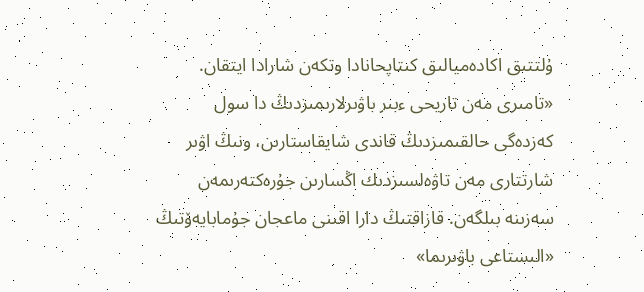ۇلتتىق اكادەميالىق كىتاپحانادا وتكەن شارادا ايتقان.  «تامىرى مەن تاريحى ءبىر باۋىرلارىمىزدىڭ دا سول كەزدەگى حالقىمىزدىڭ قاندى شايقاستارىن، ونىڭ اۋىر شارتتارى مەن تاۋەلسىزدىك اڭسارىن جۇرەكتەرىمەن سەزىنە بىلگەن. قازاقتىڭ دارا اقىنى ماعجان جۇمابايەۆتىڭ «الىستاعى باۋىرىما»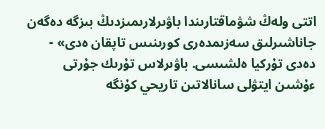اتتى ولەڭ شۋماقتارىندا باۋىرلارىمىزدىڭ بىزگە دەگەن جاناشىرلىق سەزىمدەرى كورىنىس تاپقان ەدى» - دەدى تۇركيا ەلشىسى. باۋىرلاس تۇرىك جۇرتى ءۇشىن ايتۋلى سانالاتىن تاريحي كۇنگە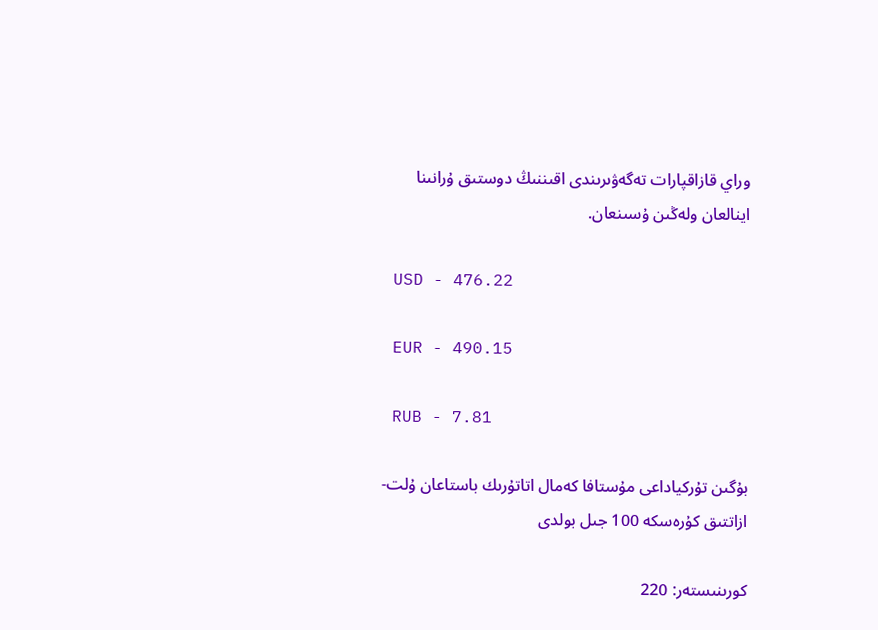وراي قازاقپارات تەگەۋىرىندى اقىننىڭ دوستىق ۇرانىنا اينالعان ولەڭىن ۇسىنعان.

 USD - 476.22

 EUR - 490.15

 RUB - 7.81

بۇگىن تۇركياداعى مۇستافا كەمال اتاتۇرىك باستاعان ۇلت-ازاتتىق كۇرەسكە 100 جىل بولدى

كورىنىستەر: 220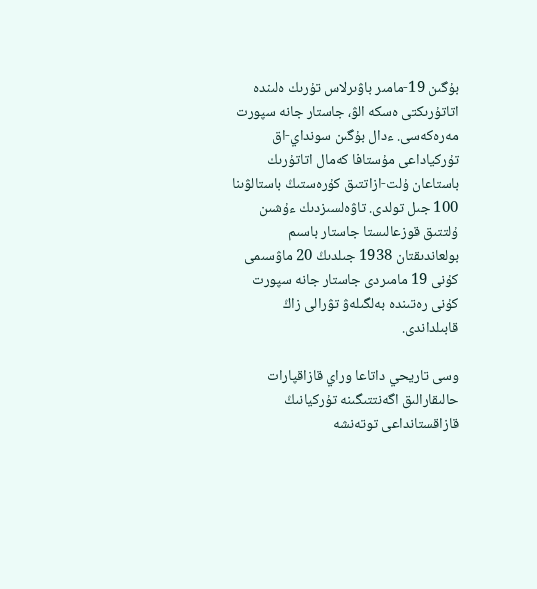بۇگىن 19-مامىر باۋىرلاس تۇرىك ەلىندە اتاتۇرىكتى ەسكە الۋ، جاستار جانە سپورت مەرەكەسى. ءدال بۇگىن سونداي-اق تۇركياداعى مۇستافا كەمال اتاتۇرىك باستاعان ۇلت-ازاتتىق كۇرەستىڭ باستالۋىنا 100 جىل تولدى. تاۋەلسىزدىك ءۇشىن ۇلتتىق قوزعالىستا جاستار باسىم بولعاندىقتان 1938 جىلدىڭ 20 ماۋسىمى كۇنى 19 مامىردى جاستار جانە سپورت كۇنى رەتىندە بەلگىلەۋ تۋرالى زاڭ قابىلداندى.

وسى تاريحي داتاعا وراي قازاقپارات حالىقارالىق اگەنتتىگىنە تۇركيانىڭ قازاقستانداعى توتەنشە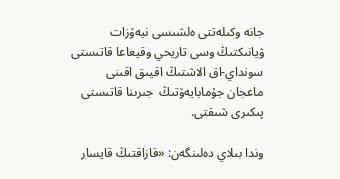جانە وكىلەتتى ەلشىسى نيەۆزات ۋيانىكتىڭ وسى تاريحي وقيعاعا قاتىستى سونداي-اق الاشتىڭ اقيىق اقىنى ماعجان جۇمابايەۆتىڭ  جىرىنا قاتىستى پىكىرى شىقتى.

وندا بىلاي دەلىنگەن: «قازاقتىڭ قايسار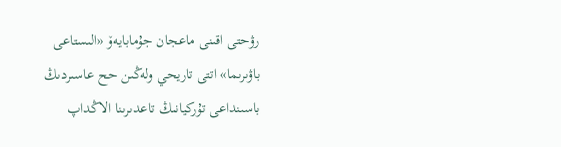رۋحتى اقىنى ماعجان جۇمابايەۆ «الىستاعى باۋىرىما» اتتى تاريحي ولەڭىن حح عاسىردىڭ باسىنداعى تۇركيانىڭ تاعدىرىنا الاڭداپ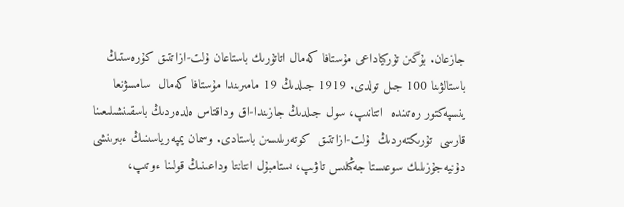جازعان. بۇگىن تۇركياداعى مۇستافا كەمال اتاتۇرىك باستاعان ۇلت-ازاتتىق كۇرەستىڭ باستالۋىنا 100 جىل تولدى. 1919 جىلدىڭ 19 مامىرىندا مۇستافا كەمال  سامسۋنعا ينسپەكتور رەتىندە  اتتانىپ، سول جىلدىڭ جازىندا-اق وداقتاس ەلدەردىڭ باسقىنشىلىعىنا قارسى  تۇرىكتەردىڭ  ۇلت-ازاتتىق  كوتەرىلىسىن باستادى. وسمان يمپەرياسىنىڭ ءبىرىنشى دۇنيەجۇزىلىك سوعىستا جەڭىلىس تاۋىپ، ىستامبۇل انتانتا وداعىنىڭ قولىنا ءوتىپ،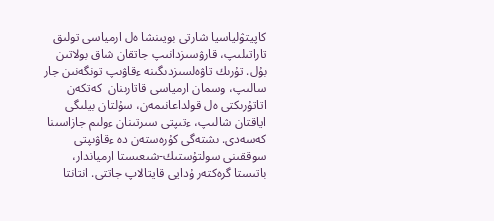كاپيتۋلياسيا شارتى بويىنشا ەل ارمياسى تولىق تاراتىلىپ، قارۋسىزدانىپ جاتقان شاق بولاتىن بۇل. تۇرىك تاۋەلسىزدىگىنە ءقاۋىپ تونگەنىن جار سالىپ، وسمان ارمياسى قاتارىنان  كەتكەن اتاتۇرىكتى ەل قولداعانىمەن، سۇلتان بيلىگى  اياقتان شالىپ، ءتىپتى سىرتىنان ءولىم جازاسىنا كەسەدى. ىشتەگى كۇرەستەن دە ءقاۋىپتى سوققىنى سولتۇستىك-شىعىستا ارمياندار،  باتىستا گرەكتەر ۇدايى قايتالاپ جاتتى. انتانتا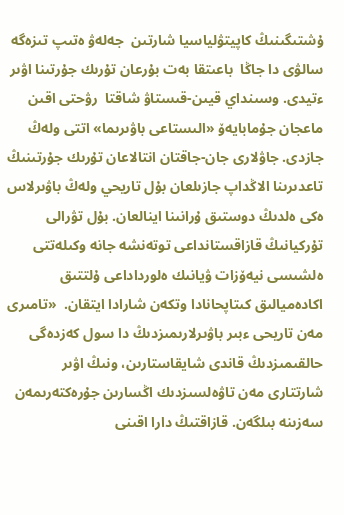ۇشتىگىنىڭ كاپيتۋلياسيا شارتىن  جەلەۋ ەتىپ تىزەگە سالۋى دا جاڭا  باعىتقا بەت بۇرعان تۇرىك جۇرتىنا اۋىر ءتيدى. وسىنداي قيىن-قىستاۋ شاقتا  رۋحتى اقىن ماعجان جۇمابايەۆ «الىستاعى باۋىرىما» اتتى ولەڭ جازدى. جاۋلارى جان-جاقتان انتالاعان تۇرىك جۇرتىنىڭ تاعدىرىنا الاڭداپ جازىلعان بۇل تاريحي ولەڭ باۋىرلاس ەكى ەلدىڭ دوستىق ۇرانىنا اينالعان. بۇل تۋرالى تۇركيانىڭ قازاقستانداعى توتەنشە جانە وكىلەتتى ەلشىسى نيەۆزات ۋيانىك ەلورداداعى ۇلتتىق اكادەميالىق كىتاپحانادا وتكەن شارادا ايتقان.  «تامىرى مەن تاريحى ءبىر باۋىرلارىمىزدىڭ دا سول كەزدەگى حالقىمىزدىڭ قاندى شايقاستارىن، ونىڭ اۋىر شارتتارى مەن تاۋەلسىزدىك اڭسارىن جۇرەكتەرىمەن سەزىنە بىلگەن. قازاقتىڭ دارا اقىنى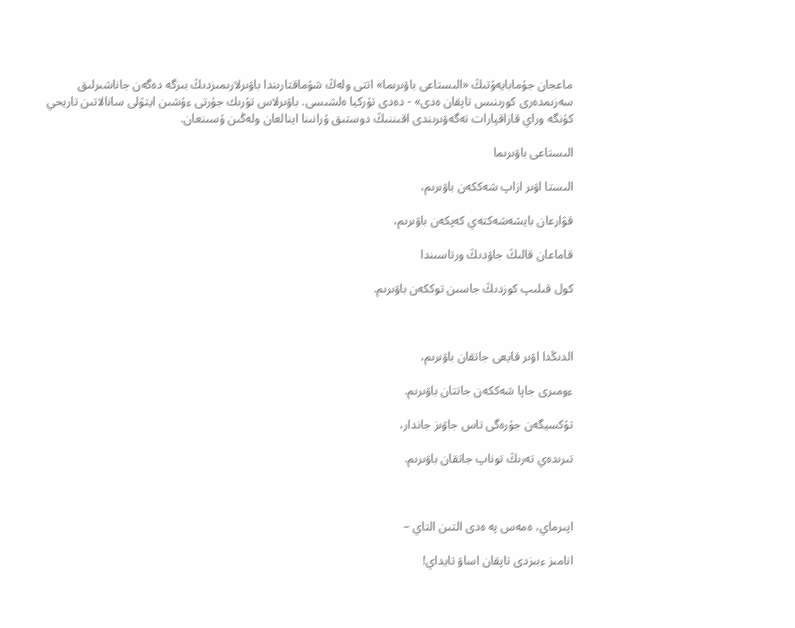ماعجان جۇمابايەۆتىڭ «الىستاعى باۋىرىما» اتتى ولەڭ شۋماقتارىندا باۋىرلارىمىزدىڭ بىزگە دەگەن جاناشىرلىق سەزىمدەرى كورىنىس تاپقان ەدى» - دەدى تۇركيا ەلشىسى. باۋىرلاس تۇرىك جۇرتى ءۇشىن ايتۋلى سانالاتىن تاريحي كۇنگە وراي قازاقپارات تەگەۋىرىندى اقىننىڭ دوستىق ۇرانىنا اينالعان ولەڭىن ۇسىنعان.

الىستاعى باۋىرىما

الىستا اۋىر ازاپ شەككەن باۋىرىم،

قۋارعان بايشەشەكتەي كەپكەن باۋىرىم،

قاماعان قالىڭ جاۋدىڭ ورتاسىندا

كول قىلىپ كوزدىڭ جاسىن توككەن باۋىرىم.



الدىڭدا اۋىر قايعى جاتقان باۋىرىم،

ءومىرى جاپا شەككەن جاتتان باۋىرىم.

تۇكسيگەن جۇرەگى تاس جاۋىز جاندار،

تىرىدەي تەرىڭ توناپ جاتقان باۋىرىم.



اپىرماي، ەمەس پە ەدى التىن التاي –

انامىز ءبىزدى تاپقان اساۋ تايداي!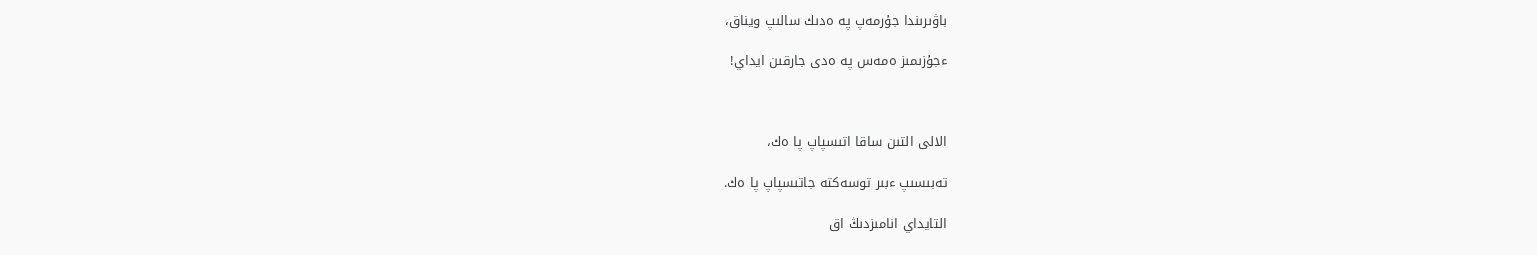باۋىرىندا جۇرمەپ پە ەدىك سالىپ ويناق،

ءجۇزىمىز ەمەس پە ەدى جارقىن ايداي!



الالى التىن ساقا اتىسپاپ پا ەك،

تەبىسىپ ءبىر توسەكتە جاتىسپاپ پا ەك.

التايداي انامىزدىڭ اق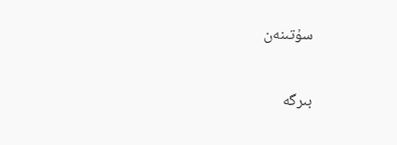سۇتىنەن

بىرگە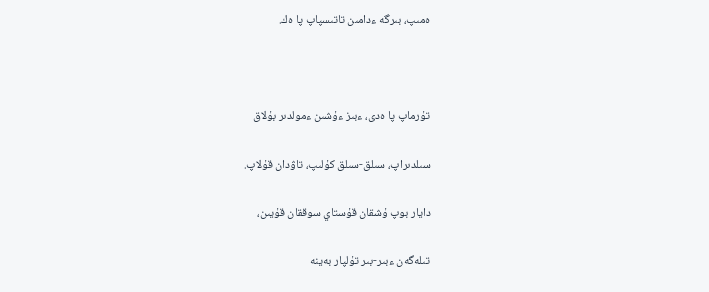ەمىپ، بىرگە ءدامىن تاتىسپاپ پا ەك.



تۇرماپ پا ەدى، ءبىز ءۇشىن ءمولدىر بۇلاق

سىلدىراپ، سىلق-سىلق كۇلىپ، تاۋدان قۇلاپ.

دايار بوپ ۇشقان قۇستاي سوققان قۇيىن،

تىلەگەن ءبىر-بىر تۇلپار بەينە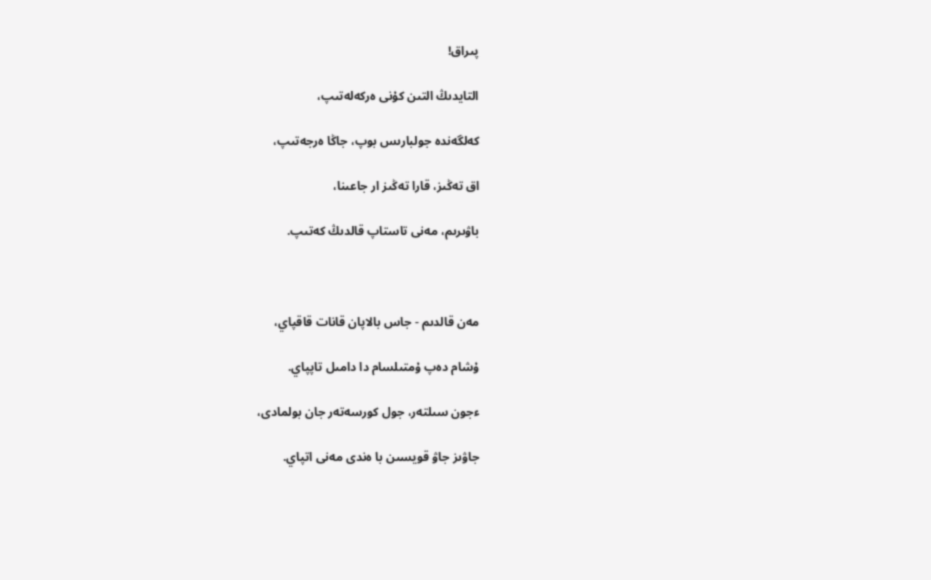پىراق!

التايدىڭ التىن كۇنى ەركەلەتىپ،

كەلگەندە جولبارىس بوپ، جاڭا ەرجەتىپ،

اق تەڭىز، قارا تەڭىز ار جاعىنا،

باۋىرىم، مەنى تاستاپ قالدىڭ كەتىپ.



مەن قالدىم - جاس بالاپان قانات قاقپاي،

ۇشام دەپ ۇمتىلسام دا دامىل تاپپاي.

ءجون سىلتەر، جول كورسەتەر جان بولمادى،

جاۋىز جاۋ قويسىن با ەندى مەنى اتپاي.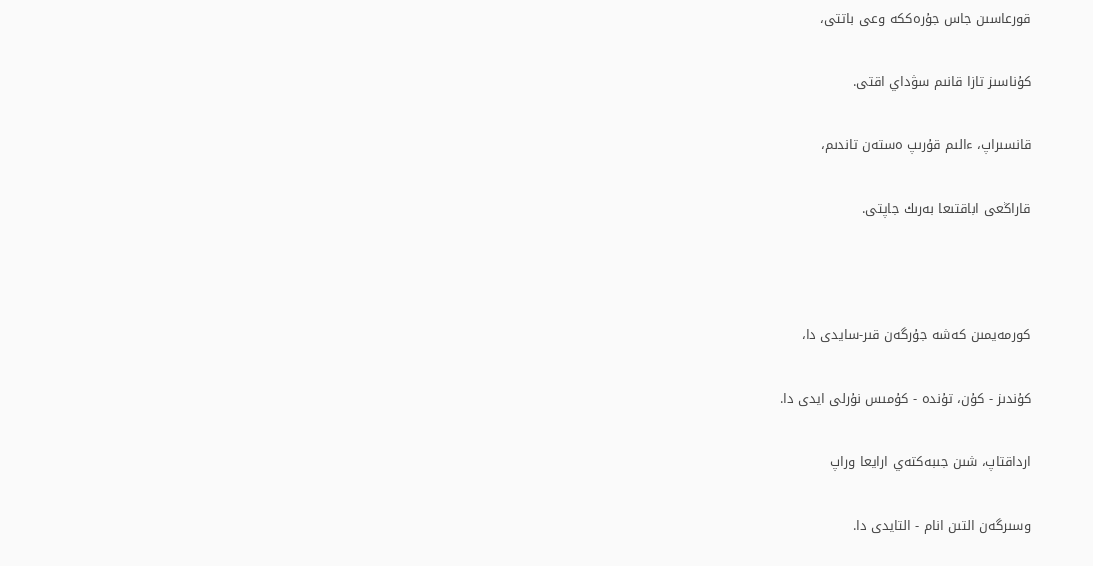قورعاسىن جاس جۇرەككە وعى باتتى،

كۇناسىز تازا قانىم سۋداي اقتى.

قانسىراپ، ءالىم قۇرىپ ەستەن تاندىم،

قاراڭعى اباقتىعا بەرىك جاپتى.



كورمەيمىن كەشە جۇرگەن قىر-سايدى دا،

كۇندىز - كۇن، تۇندە - كۇمىس نۇرلى ايدى دا.

ارداقتاپ، شىن جىبەكتەي ارايعا وراپ

وسىرگەن التىن انام - التايدى دا.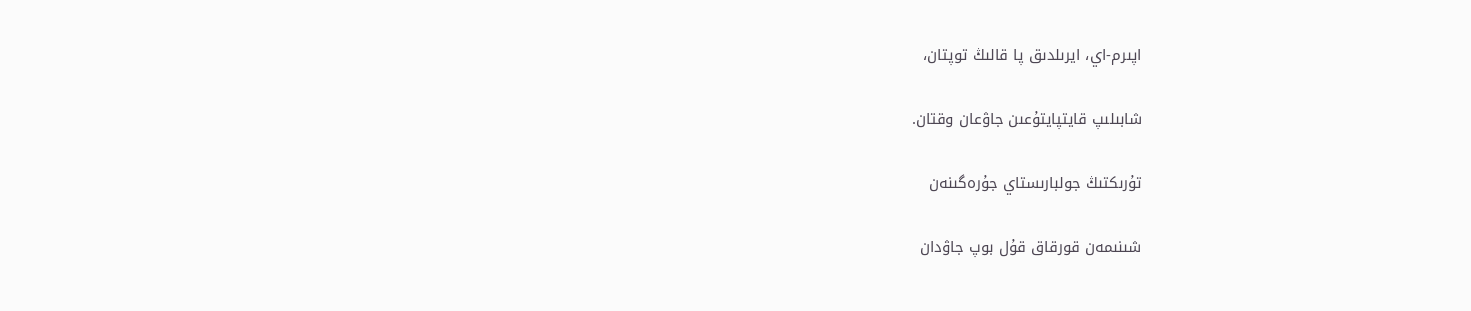اپىرم-اي، ايرىلدىق پا قالىڭ توپتان،

شابىلىپ قايتپايتۇعىن جاۋعان وقتان.

تۇرىكتىڭ جولبارىستاي جۇرەگىنەن

شىنىمەن قورقاق قۇل بوپ جاۋدان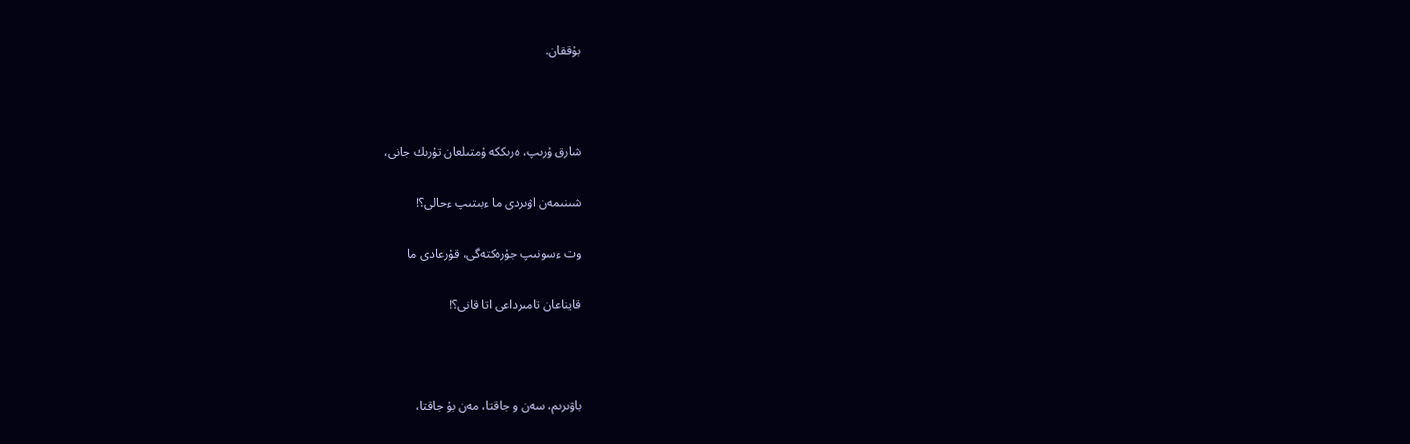بۇققان.



شارق ۇرىپ، ەرىككە ۇمتىلعان تۇرىك جانى،

شىنىمەن اۋىردى ما ءبىتىپ ءحالى؟!

وت ءسونىپ جۇرەكتەگى، قۇرعادى ما

قايناعان تامىرداعى اتا قانى؟!



باۋىرىم، سەن و جاقتا، مەن بۇ جاقتا،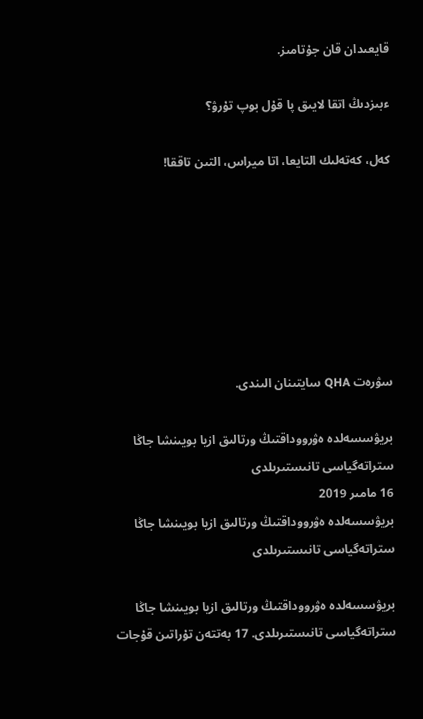قايعىدان قان جۇتامىز.

ءبىزدىڭ اتقا لايىق پا قۇل بوپ تۇرۋ؟

كەل، كەتەلىك التايعا، اتا ميراس، التىن تاققا!







سۋرەت QHA سايتىنان الىندى.

بريۋسسەلدە ەۋرووداقتىڭ ورتالىق ازيا بويىنشا جاڭا ستراتەگياسى تانىستىرىلدى
16 مامىر 2019
بريۋسسەلدە ەۋرووداقتىڭ ورتالىق ازيا بويىنشا جاڭا ستراتەگياسى تانىستىرىلدى

بريۋسسەلدە ەۋرووداقتىڭ ورتالىق ازيا بويىنشا جاڭا ستراتەگياسى تانىستىرىلدى. 17 بەتتەن تۇراتىن قۇجات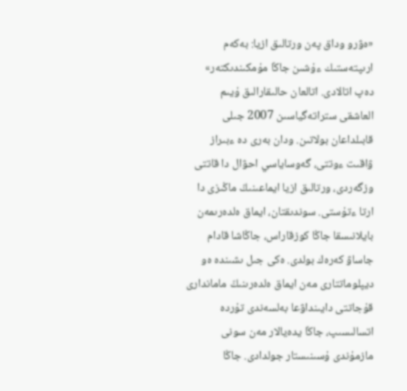«ەۋرو وداق پەن ورتالىق ازيا: بەكەم ارىپتەستىك ءۇشىن جاڭا مۇمكىندىكتەر» دەپ اتالادى. اتالعان حالىقارالىق ۇيىم العاشقى ستراتەگياسىن 2007 جىلى قابىلداعان بولاتىن. ودان بەرى دە ءبىراز ۋاقىت ءوتتى، گەوساياسي احۋال دا قاتتى وزگەردى، ورتالىق ازيا ايماعىنىڭ ماڭىزى دا ارتا ءتۇستى. سوندىقتان، ايماق ەلدەرىمەن بايلانىسقا جاڭا كوزقاراس، جاڭاشا قادام جاساۋ كەرەك بولدى. ەكى جىل ىشىندە ەو ديپلوماتتارى مەن ايماق ەلدەرىنىڭ ماماندارى قۇجاتتى دايىنداۋعا بەلسەندى تۇردە اتسالىسىپ، جاڭا يدەيالار مەن سونى مازمۇندى ۇسىنىستار جولدادى. جاڭا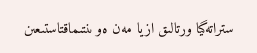ستراتەگيا ورتالىق ازيا مەن ەو ىنتىماقتاستىعىن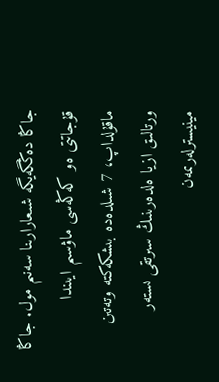جاڭا دەڭگەيگە شىعارارىنا سەنىم مول. جاڭا قۇجاتتى ەو كەڭەسى ماۋسىم ايىندا ماقۇلداپ، 7 شىلدەدە بىشكەكتە وتەتىن ورتالىق ازيا ەلدەرىنىڭ سىرتقى ىستەر مينيسترلەرىمەن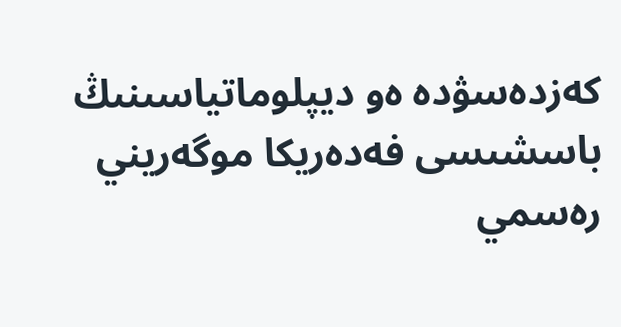كەزدەسۋدە ەو ديپلوماتياسىنىڭ باسشىسى فەدەريكا موگەريني رەسمي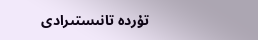تۇردە تانىستىرادى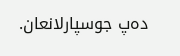دەپ جوسپارلانعان.